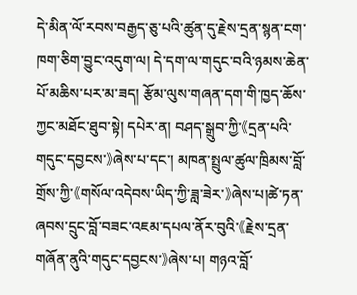དེ་མིན་ལོ་རབས་བརྒྱད་ཅུ་པའི་ཚུན་དུ་རྗེས་དྲན་སྙན་ངག་ཁག་ཅིག་བྱུང་འདུག་ལ། དེ་དག་ལ་གདུང་བའི་ཉམས་ཆེན་པོ་མཆིས་པར་མ་ཟད། རྩོམ་ལུས་གཞན་དག་གི་ཁྱད་ཆོས་ཀྱང་མཐོང་ཐུབ་སྟེ། དཔེར་ན། བཤད་སྒྲུབ་ཀྱི་《དྲན་པའི་གདུང་དབྱངས་》ཞེས་པ་དང་། མཁན་སྤྲུལ་ཚུལ་ཁྲིམས་བློ་གྲོས་ཀྱི་《གསོལ་འདེབས་ཡིད་ཀྱི་ཟླ་ཟེར་》ཞེས་པ།ཚེ་ཏན་ཞབས་དྲུང་བློ་བཟང་འཇམ་དཔལ་ནོར་བུའི་《རྗེས་དྲན་གཞོན་ནུའི་གདུང་དབྱངས་》ཞེས་པ། གཉའ་བློ་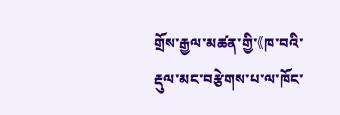གྲོས་རྒྱལ་མཚན་གྱི་《ཁ་བའི་རྡུལ་མང་བརྩེགས་པ་ལ་ཁོང་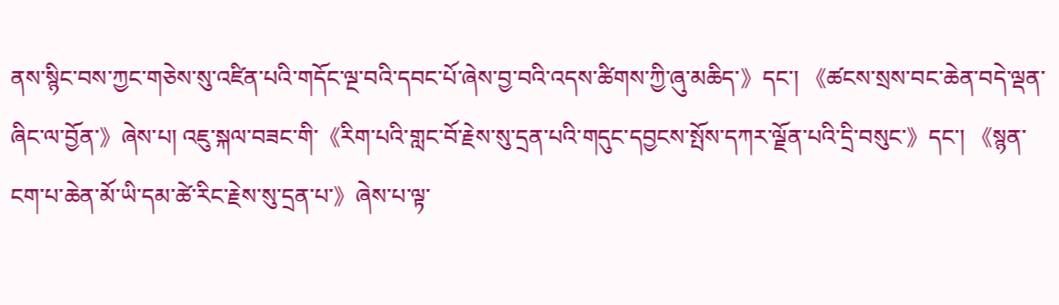ནས་སྙིང་བས་ཀྱང་གཅེས་སུ་འཛིན་པའི་གདོང་ལྔ་བའི་དབང་པོ་ཞེས་བྱ་བའི་འདས་ཚིགས་ཀྱི་ཞུ་མཆིད་》དང་། 《ཚངས་སྲས་བང་ཆེན་བདེ་ལྡན་ཞིང་ལ་བྱོན་》ཞེས་པ། འཇུ་སྐལ་བཟང་གི་《རིག་པའི་གླང་བོ་རྗེས་སུ་དྲན་པའི་གདུང་དབྱངས་སྤོས་དཀར་ལྗོན་པའི་དྲི་བསུང་》དང་། 《སྙན་ངག་པ་ཆེན་མོ་ཡི་དམ་ཚེ་རིང་རྗེས་སུ་དྲན་པ་》ཞེས་པ་ལྟ་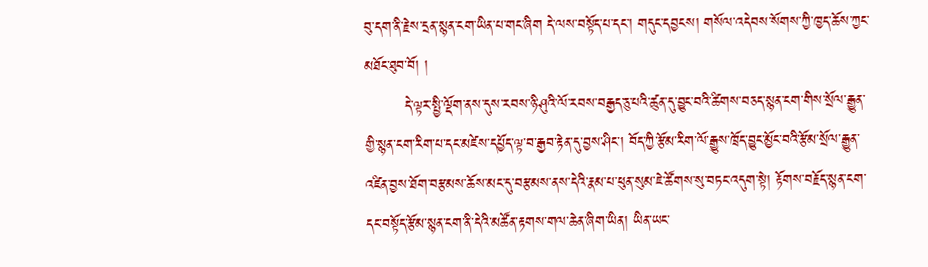བུ་དག་ནི་རྗེས་དྲན་སྙན་ངག་ཡིན་པ་གང་ཞིག དེ་ལས་བསྟོད་པ་དང་། གདུང་དབྱངས། གསོལ་འདེབས་སོགས་ཀྱི་ཁྱད་ཆོས་ཀྱང་མཐོང་ཐུབ་བོ། །
        དེ་ལྟར་སྤྱི་ལྡོག་ནས་དུས་རབས་ཉི་ཤུའི་ལོ་རབས་བརྒྱད་ཅུ་པའི་ཚུན་དུ་བྱུང་བའི་ཚིགས་བཅད་སྙན་ངག་གིས་སྲོལ་རྒྱུན་གྱི་སྙན་ངག་རིག་པ་དང་མཛེས་དཔྱོད་ལྟ་བ་རྒྱབ་རྟེན་དུ་བྱས་ཤིང་། བོད་ཀྱི་རྩོམ་རིག་ལོ་རྒྱུས་ཁྲོད་བྱུང་མྱོང་བའི་རྩོམ་སྲོལ་རྒྱུན་འཛིན་བྱས་ཐོག་བརྩམས་ཆོས་མང་དུ་བརྩམས་ནས་དེའི་རྣམ་པ་ཕུན་སུམ་ཇེ་ཚོགས་སུ་བཏང་འདུག་སྟེ། རྟོགས་བརྗོད་སྙན་ངག་དང་བསྟོད་རྩོམ་སྙན་ངག་ནི་དེའི་མཚོན་རྟགས་གལ་ཆེན་ཞིག་ཡིན། ཡིན་ཡང་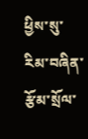ཕྱིས་སུ་རིམ་བཞིན་རྩོམ་སྲོལ་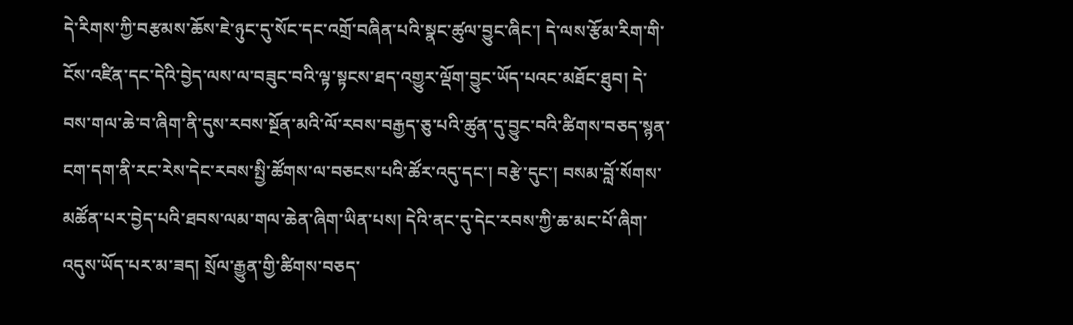དེ་རིགས་ཀྱི་བརྩམས་ཆོས་ཇེ་ཉུང་དུ་སོང་དང་འགྲོ་བཞིན་པའི་སྣང་ཚུལ་བྱུང་ཞིང་། དེ་ལས་རྩོམ་རིག་གི་ངོས་འཛིན་དང་དེའི་བྱེད་ལས་ལ་བཟུང་བའི་ལྟ་སྟངས་ཐད་འགྱུར་ལྡོག་བྱུང་ཡོད་པའང་མཐོང་ཐུབ། དེ་བས་གལ་ཆེ་བ་ཞིག་ནི་དུས་རབས་སྔོན་མའི་ལོ་རབས་བརྒྱད་ཅུ་པའི་ཚུན་དུ་བྱུང་བའི་ཚིགས་བཅད་སྙན་ངག་དག་ནི་རང་རེས་དེང་རབས་སྤྱི་ཚོགས་ལ་བཅངས་པའི་ཚོར་འདུ་དང་། བརྩེ་དུང་། བསམ་བློ་སོགས་མཚོན་པར་བྱེད་པའི་ཐབས་ལམ་གལ་ཆེན་ཞིག་ཡིན་པས། དེའི་ནང་དུ་དེང་རབས་ཀྱི་ཆ་མང་པོ་ཞིག་འདུས་ཡོད་པར་མ་ཟད། སྲོལ་རྒྱུན་གྱི་ཚིགས་བཅད་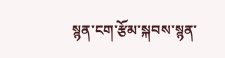སྙན་ངག་རྩོམ་སྐབས་སྙན་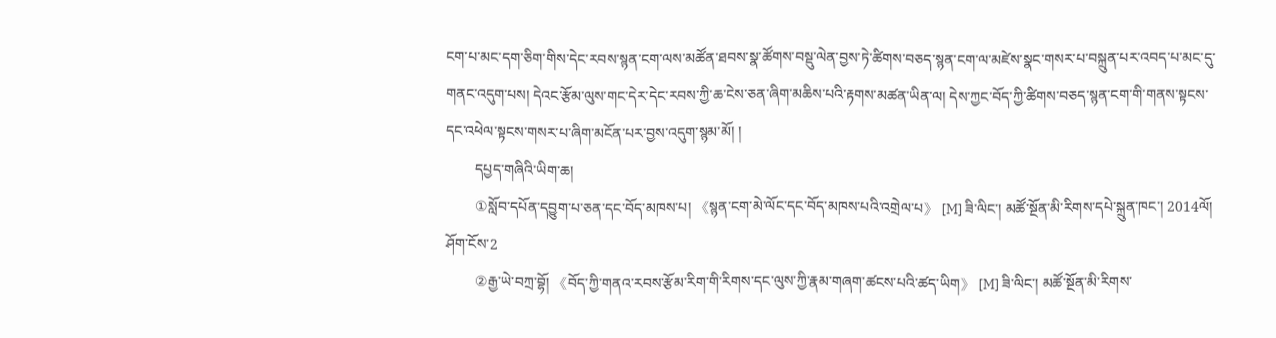ངག་པ་མང་དག་ཅིག་གིས་དེང་རབས་སྙན་ངག་ལས་མཚོན་ཐབས་སྣ་ཚོགས་བསྡུ་ལེན་བྱས་ཏེ་ཚིགས་བཅད་སྙན་ངག་ལ་མཛེས་སྣང་གསར་པ་བསྐྲུན་པར་འབད་པ་མང་དུ་གནང་འདུག་པས། དེའང་རྩོམ་ལུས་གང་དེར་དེང་རབས་ཀྱི་ཆ་ངེས་ཅན་ཞིག་མཆིས་པའི་རྟགས་མཚན་ཡིན་ལ། དེས་ཀྱང་བོད་ཀྱི་ཚིགས་བཅད་སྙན་ངག་གི་གནས་སྟངས་དང་འཕེལ་སྟངས་གསར་པ་ཞིག་མངོན་པར་བྱས་འདུག་སྙམ་མོ། །
        དཔྱད་གཞིའི་ཡིག་ཆ།
        ①སློབ་དཔོན་དབྱུག་པ་ཅན་དང་བོད་མཁས་པ། 《སྙན་ངག་མེ་ལོང་དང་བོད་མཁས་པའི་འགྲེལ་པ》 [M] ཟི་ལིང་། མཚོ་སྔོན་མི་རིགས་དཔེ་སྐྲུན་ཁང་། 2014ལོ། ཤོག་ངོས་2
        ②རྒྱ་ཡེ་བཀྲ་བྷོ། 《བོད་ཀྱི་གནའ་རབས་རྩོམ་རིག་གི་རིགས་དང་ལུས་ཀྱི་རྣམ་གཞག་ཚངས་པའི་ཚད་ཡིག》 [M] ཟི་ལིང་། མཚོ་སྔོན་མི་རིགས་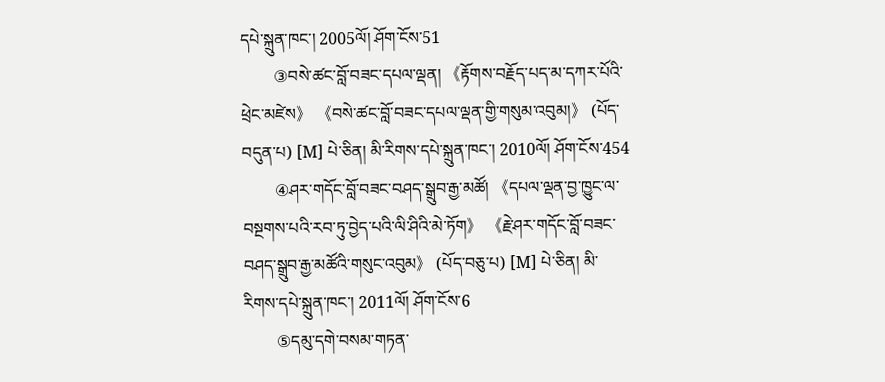དཔེ་སྐྲུན་ཁང་། 2005ལོ། ཤོག་ངོས་51
        ③བསེ་ཚང་བློ་བཟང་དཔལ་ལྡན། 《རྟོགས་བརྗོད་པད་མ་དཀར་པོའི་ཕྲེང་མཛེས》 《བསེ་ཚང་བློ་བཟང་དཔལ་ལྡན་གྱི་གསུམ་འབུམ།》 (པོད་བདུན་པ) [M] པེ་ཅིན། མི་རིགས་དཔེ་སྐྲུན་ཁང་། 2010ལོ། ཤོག་ངོས་454
        ④ཤར་གདོང་བློ་བཟང་བཤད་སྒྲུབ་རྒྱ་མཚོ། 《དཔལ་ལྡན་བྱ་ཁྱུང་ལ་བསྔགས་པའི་རབ་ཏུ་བྱེད་པའི་ལི་ཤིའི་མེ་ཏོག》 《རྗེ་ཤར་གདོང་བློ་བཟང་བཤད་སྒྲུབ་རྒྱ་མཚོའི་གསུང་འབུམ》 (པོད་བཅུ་པ) [M] པེ་ཅིན། མི་རིགས་དཔེ་སྐྲུན་ཁང་། 2011ལོ། ཤོག་ངོས་6
        ⑤དམུ་དགེ་བསམ་གཏན་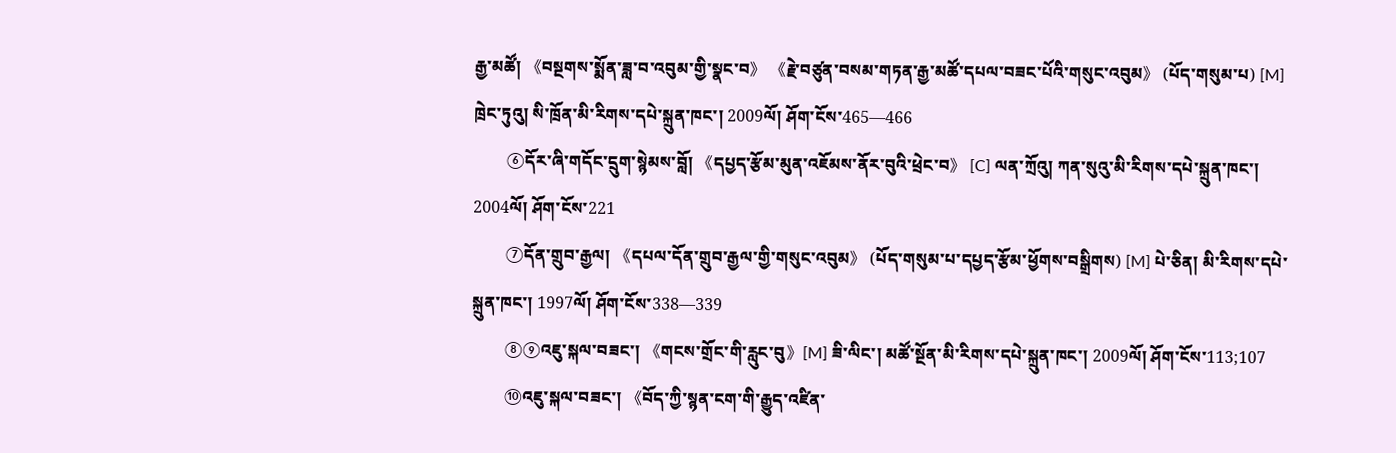རྒྱ་མཚོ། 《བསྔགས་སྨོན་ཟླ་བ་འབུམ་གྱི་སྣང་བ》 《རྗེ་བཙུན་བསམ་གཏན་རྒྱ་མཚོ་དཔལ་བཟང་པོའི་གསུང་འབུམ》 (པོད་གསུམ་པ) [M] ཁྲེང་ཏུའུ། སི་ཁྲོན་མི་རིགས་དཔེ་སྐྲུན་ཁང་། 2009ལོ། ཤོག་ངོས་465—466
        ⑥དོར་ཞི་གདོང་དྲུག་སྙེམས་བློ། 《དཔྱད་རྩོམ་མུན་འཇོམས་ནོར་བུའི་ཕྲེང་བ》 [C] ལན་ཀྲོའུ། ཀན་སུའུ་མི་རིགས་དཔེ་སྐྲུན་ཁང་། 2004ལོ། ཤོག་ངོས་221
        ⑦དོན་གྲུབ་རྒྱལ། 《དཔལ་དོན་གྲུབ་རྒྱལ་གྱི་གསུང་འབུམ》 (པོད་གསུམ་པ་དཔྱད་རྩོམ་ཕྱོགས་བསྒྲིགས) [M] པེ་ཅིན། མི་རིགས་དཔེ་སྐྲུན་ཁང་། 1997ལོ། ཤོག་ངོས་338—339
        ⑧⑨འཇུ་སྐལ་བཟང་། 《གངས་གྲོང་གི་རླུང་བུ》[M] ཟི་ལིང་། མཚོ་སྔོན་མི་རིགས་དཔེ་སྐྲུན་ཁང་། 2009ལོ། ཤོག་ངོས་113;107
        ⑩འཇུ་སྐལ་བཟང་། 《བོད་ཀྱི་སྙན་ངག་གི་རྒྱུད་འཛིན་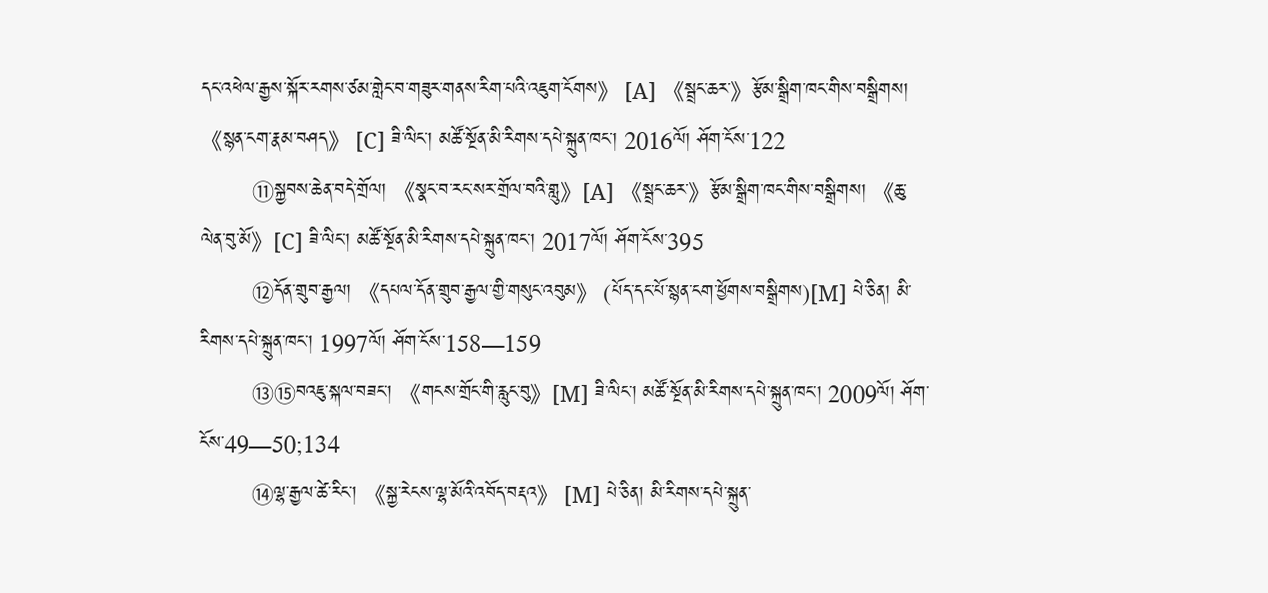དང་འཕེལ་རྒྱས་སྐོར་རགས་ཙམ་གླེང་བ་གཟུར་གནས་རིག་པའི་འཇུག་ངོགས》 [A] 《སྦྲང་ཆར་》རྩོམ་སྒྲིག་ཁང་གིས་བསྒྲིགས། 《སྙན་ངག་རྣམ་བཤད》 [C] ཟི་ལིང་། མཚོ་སྔོན་མི་རིགས་དཔེ་སྐྲུན་ཁང་། 2016ལོ། ཤོག་ངོས་122
        ⑪སྐྱབས་ཆེན་བདེ་གྲོལ། 《སྣང་བ་རང་སར་གྲོལ་བའི་གླུ》[A] 《སྦྲང་ཆར་》རྩོམ་སྒྲིག་ཁང་གིས་བསྒྲིགས། 《ཆུ་ལེན་བུ་མོ》[C] ཟི་ལིང་། མཚོ་སྔོན་མི་རིགས་དཔེ་སྐྲུན་ཁང་། 2017ལོ། ཤོག་ངོས་395
        ⑫དོན་གྲུབ་རྒྱལ། 《དཔལ་དོན་གྲུབ་རྒྱལ་གྱི་གསུང་འབུམ》 (པོད་དང་པོ་སྙན་ངག་ཕྱོགས་བསྒྲིགས)[M] པེ་ཅིན། མི་རིགས་དཔེ་སྐྲུན་ཁང་། 1997ལོ། ཤོག་ངོས་158—159
        ⑬⑮བའཇུ་སྐལ་བཟང་། 《གངས་གྲོང་གི་རླུང་བུ》[M] ཟི་ལིང་། མཚོ་སྔོན་མི་རིགས་དཔེ་སྐྲུན་ཁང་། 2009ལོ། ཤོག་ངོས་49—50;134
        ⑭ལྷ་རྒྱལ་ཚེ་རིང་། 《སྐྱ་རེངས་ལྷ་མོའི་འབོད་བརྡའ》 [M] པེ་ཅིན། མི་རིགས་དཔེ་སྐྲུན་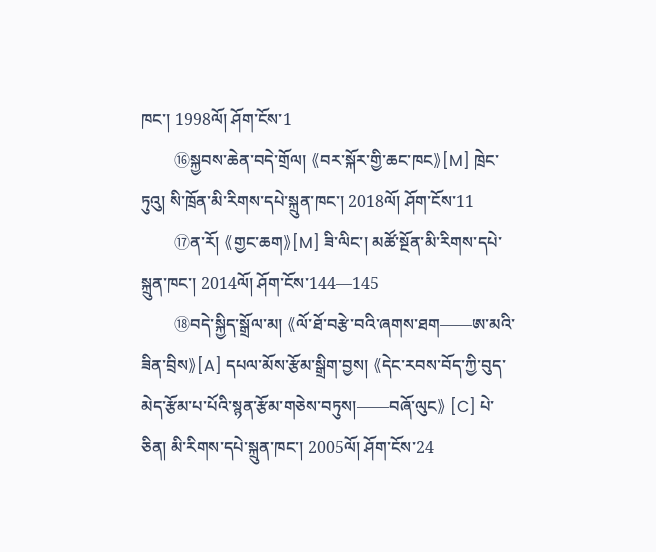ཁང་། 1998ལོ། ཤོག་ངོས་1
        ⑯སྐྱབས་ཆེན་བདེ་གྲོལ། 《བར་སྐོར་གྱི་ཆང་ཁང》[M] ཁྲེང་ཏུའུ། སི་ཁྲོན་མི་རིགས་དཔེ་སྐྲུན་ཁང་། 2018ལོ། ཤོག་ངོས་11
        ⑰ན་རོ། 《གྱང་ཆག》[M] ཟི་ལིང་། མཚོ་སྔོན་མི་རིགས་དཔེ་སྐྲུན་ཁང་། 2014ལོ། ཤོག་ངོས་144—145
        ⑱བདེ་སྐྱིད་སྒྲོལ་མ། 《ལོ་ཐོ་བརྩེ་བའི་ཞགས་ཐག——ཨ་མའི་ཟིན་བྲིས》[A] དཔལ་མོས་རྩོམ་སྒྲིག་བྱས། 《དེང་རབས་བོད་ཀྱི་བུད་མེད་རྩོམ་པ་པོའི་སྙན་རྩོམ་གཅེས་བཏུས།——བཞོ་ལུང》 [C] པེ་ཅིན། མི་རིགས་དཔེ་སྐྲུན་ཁང་། 2005ལོ། ཤོག་ངོས་24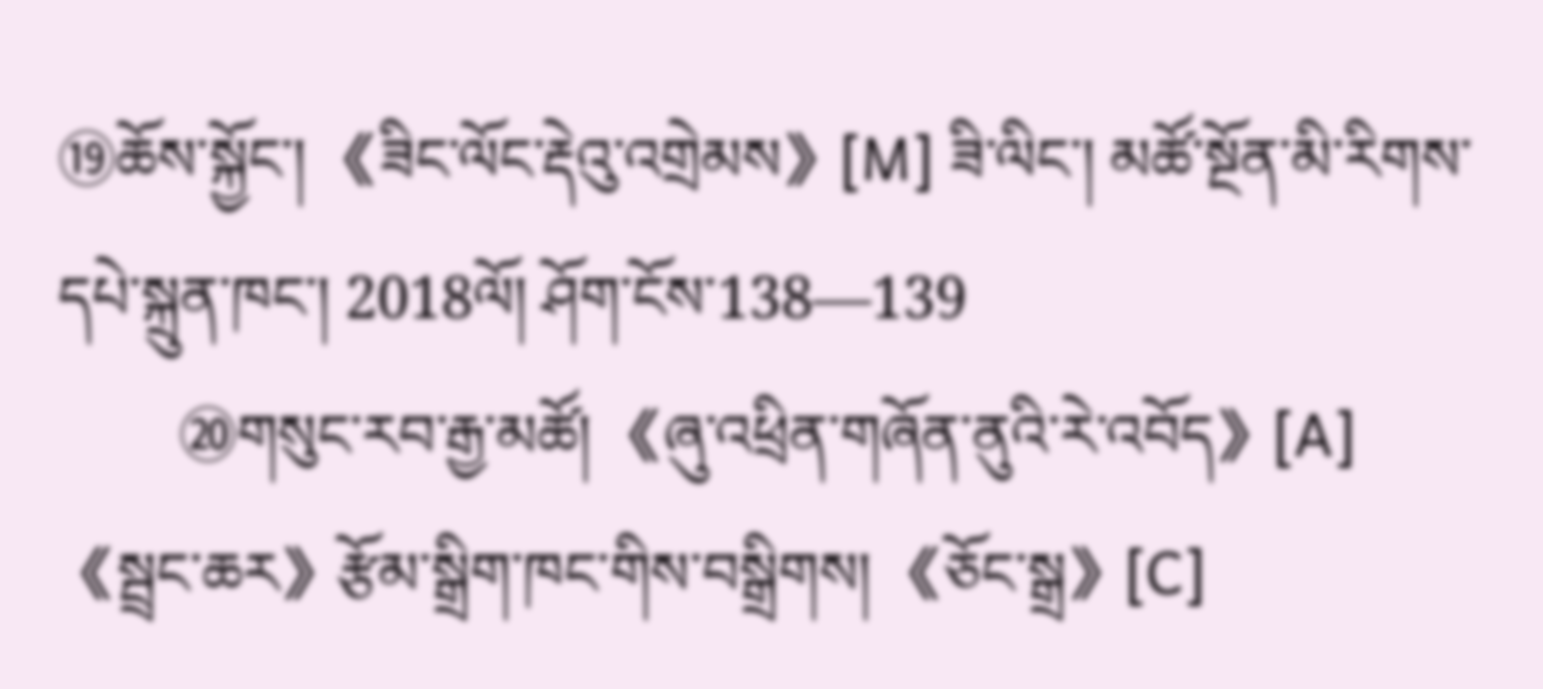⑲ཆོས་སྐྱོང་། 《ཟིང་ལོང་རྡེའུ་འགྲེམས》[M] ཟི་ལིང་། མཚོ་སྔོན་མི་རིགས་དཔེ་སྐྲུན་ཁང་། 2018ལོ། ཤོག་ངོས་138—139
        ⑳གསུང་རབ་རྒྱ་མཚོ། 《ཞུ་འཕྲིན་གཞོན་ནུའི་རེ་འབོད》[A] 《སྦྲང་ཆར》རྩོམ་སྒྲིག་ཁང་གིས་བསྒྲིགས། 《ཅོང་སྒྲ》[C]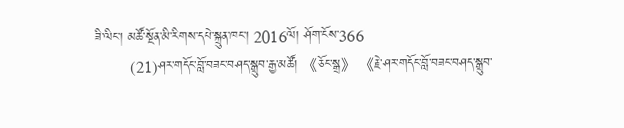ཟི་ལིང་། མཚོ་སྔོན་མི་རིགས་དཔེ་སྐྲུན་ཁང་། 2016ལོ། ཤོག་ངོས་366
        (21)ཤར་གདོང་བློ་བཟང་བཤད་སྒྲུབ་རྒྱ་མཚོ། 《ཅོང་སྒྲ》 《རྗེ་ཤར་གདོང་བློ་བཟང་བཤད་སྒྲུབ་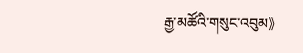རྒྱ་མཚོའི་གསུང་འབུམ》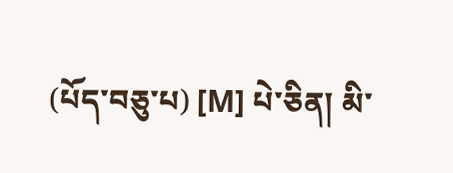(པོད་བཅུ་པ) [M] པེ་ཅིན། མི་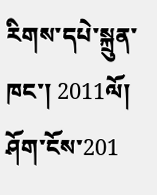རིགས་དཔེ་སྐྲུན་ཁང་། 2011ལོ། ཤོག་ངོས་201